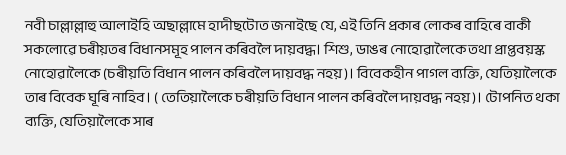নবী চাল্লাল্লাহু আলাইহি অছাল্লামে হাদীছটোত জনাইছে যে, এই তিনি প্ৰকাৰ লোকৰ বাহিৰে বাকী সকলোৱে চৰীয়তৰ বিধানসমূহ পালন কৰিবলৈ দায়বদ্ধ। শিশু, ডাঙৰ নোহোৱালৈকে তথা প্ৰাপ্তবয়স্ক নোহোৱালৈকে (চৰীয়তি বিধান পালন কৰিবলৈ দায়বদ্ধ নহয়)। বিবেকহীন পাগল ব্যক্তি, যেতিয়ালৈকে তাৰ বিবেক ঘূৰি নাহিব। ( তেতিয়ালৈকে চৰীয়তি বিধান পালন কৰিবলৈ দায়বদ্ধ নহয়)। টোপনিত থকা ব্যক্তি, যেতিয়ালৈকে সাৰ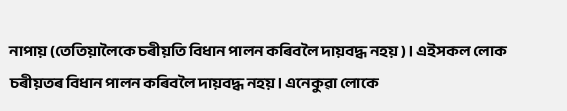নাপায় (তেতিয়ালৈকে চৰীয়তি বিধান পালন কৰিবলৈ দায়বদ্ধ নহয়)। এইসকল লোক চৰীয়তৰ বিধান পালন কৰিবলৈ দায়বদ্ধ নহয়। এনেকুৱা লোকে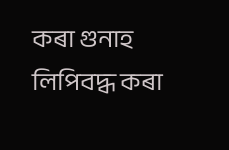কৰা গুনাহ লিপিবদ্ধ কৰা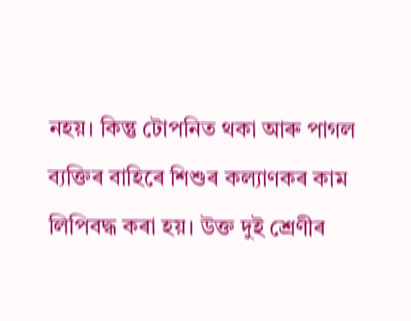নহয়। কিন্তু টোপনিত থকা আৰু পাগল ব্যক্তিৰ বাহিৰে শিশুৰ কল্যাণকৰ কাম লিপিবদ্ধ কৰা হয়। উক্ত দুই শ্ৰেণীৰ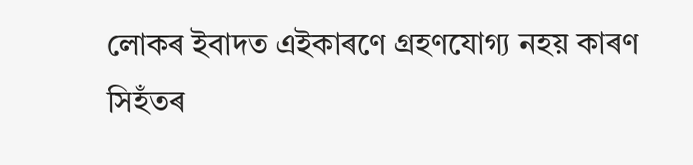লোকৰ ইবাদত এইকাৰণে গ্ৰহণযোগ্য নহয় কাৰণ সিহঁতৰ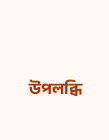উপলব্ধি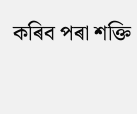কৰিব পৰা শক্তি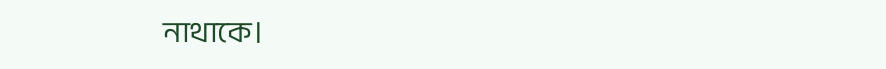নাথাকে।